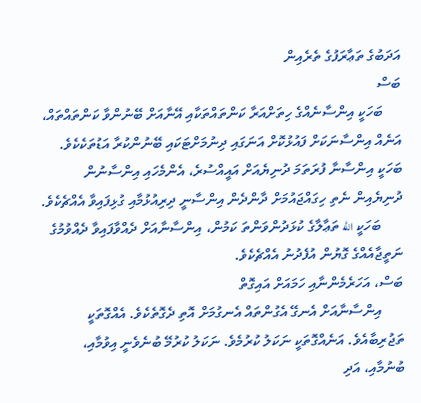އަދަބުގެ ތަޢާރަފުގެ ތެރެއިން
ބަސް
     ބަހަކީ އިންސާނެއްގެ ހިތަށްއަރާ ކަންތައްތަކާއި އޭނާއަށް ބޭނުންވާ ކަންތައްތައް، އަނެއް އިންސާނަކަށް ފައުޅުކޮށް އަނަގައި ދިނުމަށްޓަކައި ބޭނުންކުރާ އަޑުތަކެކެވެ. ބަހަކީ އިންސާނާ ފުރަތަމަ ދުނިޔެއަށް އައީއްސުރެ، އެންމެހައި އިންސާނުން ދުނިޔެއިން ނެތި ހިގައްޖައުމަށް ދާންދެން އިންސާނީ ދިރިއުޅުމާއި ގުޅިފައިވާ އެއްޗެކެވެ.
      ބަހަކީ الله ތަޢާލާގެ ކުޅަދުންވަންތަ ކަމުން، އިންސާނާއަށް ދެއްވާފައިވާ ދެއްވުމުގެ ނަތީޖާއެއްގެ ގޮޔުން އުފެދުނު އެއްޗެކެވެ.
ބަސް، އަހަރެމެންނާއި ހަމައަށް އައިގޮތް
      އިންސާނާއަށް އެނގޭ އެގުންތައް އެނގުމަށް އޮތި ދެގޮތެކެވެ. އެއްގޮތަކީ ތަޖުރިބާއެވެ. އަނެއްގޮތަކީ ނަކަލު ކުރުމެވެ. ނަކަލު ކުރުމޭ ބުނެވެނީ އިވުމާއި، ބުނުމާއި، އަދި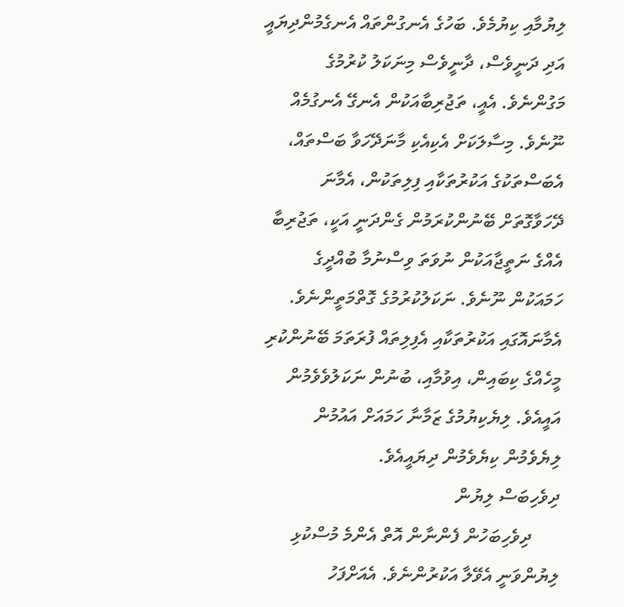ލިޔުމާއި ކިޔުމެވެ. ބަހުގެ އެނގުންތައް އެނގެމުންދިޔައީ އަދި ދަނީވެސް، ދާނީވެސް މިނަކަލު ކުރުމުގެ މަގުންނެވެ. އެއީ، ތަޖުރިބާއަކުން އެނގޭ އެނގުމެއް ނޫނެވެ. މިސާލަކަށް އެކިއެކި މާނަދޭހަވާ ބަސްތައް، އެބަސްތަކުގެ އަކުރުތަކާއި ފިލިތަކުން، އެމާނަ ދޭހަވާގޮތަށް ބޭނުންކުރަމުން ގެންދަނީ އަކީ، ތަޖުރިބާ އެއްގެ ނަތީޖާއަކުން ނުވަތަ ވިސްނުމާ ބުއްދީގެ ހަމައަކުން ނޫނެވެ. ނަކަލުކުރުމުގެ ގޮތްމަތީންނެވެ. އެމާނައޮގައި އަކުރުތަކާއި އެފިލިތައް ފުރަތަމަ ބޭނުންކުރި މީހެއްގެ ކިބައިން، އިވުމާއި، ބުނުން ނަކަލުވެވެމުން އައީއެވެ. ލިޔެކިޔުމުގެ ޒަމާނާ ހަމައަށް އައުމުން ލިޔެވެމުން ކިޔެވެމުން ދިޔައީއެވެ.
ދިވެހިބަސް ލިޔުން
      ދިވެހިބަހުން ފެންނާން އޮތް އެންމެ މުސްކުޅި ލިޔުންވަނީ އެވޭލާ އަކުރުންނެވެ. އެއަށްފަހު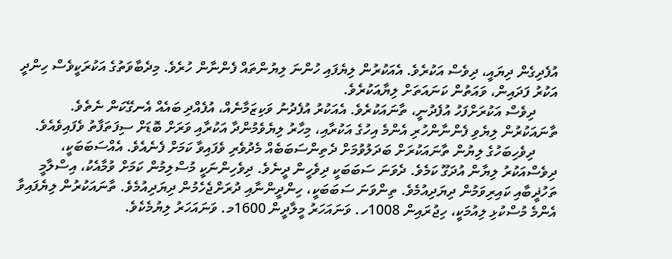އުފެދިގެން ދިޔައީ، ދިވެސް އަކުރެވެ. އެއަކުރުން ލިޔެފައި ހުންނަ ލިޔުންތައް ފެންނާން ހުރެވެ. މިދެބާވަތުގެ އަކުރަކީވެސް ހިންދީ އަކުރު ފަދައިން، ވައަތުން ކަނައަތަށް ލިޔާއަކުރެވެ.
      ދިވެސް އަކުރަށްފަހު އުފެދުނީ، ތާނައަކުރެވެ. އެއަކުރު އުފެދުނު ވަކިޒަމާނެއް، އުފެއްދި ބައެއް އެނގޭކަން ނެތެވެ. ތާނައަކުރުން ލިޔެވި ފެންނާންހުރި އެންމެ އިހުގެ އަކުރާއި، މިހާރު ލިޔެވެމުންދާ އަކުރާއި ވަރަށް ބޮޑަށް ސިފަތަފާތު ވެފައިވެއެވެ.
      ދިވެހިބަހުގެ ލިޔުން ތާނައަކުރަށް ބަދަލުވުމަށް ދެތިންސަބަބެއް މެދުވެރި ވެފައިވާ ކަމަށް ފެނެއެވެ. އެއްސަބަބަކީ، ދިވެސްއަކުރު ލިޔާން އުދަގޫ ކަމެވެ. ދެވަނަ ސަބަބަކީ ދިވެހީން ދީނެވެ. ދިވެހިންނަކީ މުސްލިމުން ކަމަށް ވުމާއެކު، އިސްލާމީ ތަހުޛީބާއި ކައިރިވަމުން ދިޔަދިއުމެވެ. ތިންވަނަ ސަބަބަކީ، ހިންދީންނާއި ދުރަށްޖެހެމުން ދިޔަދިއުމެވެ. ތާނައަކުރުން ލިޔެފައިވާ އެންމެ މުސްކުޅި ލިއުމަކީ، ހިޖުރައިން 1008ހ. ވަނައަހަރު މީލާދީން 1600މ. ވަނައަހަރު ލިޔުމެކެވެ.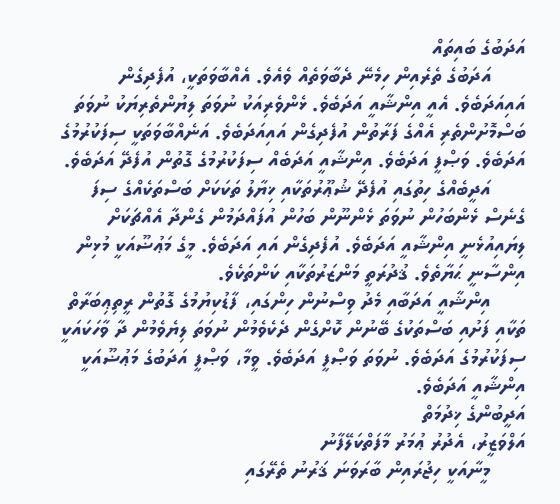އަދަބުގެ ބައިތައް
      އަދަބުގެ ތެރެއިން ހިމެނޭ ދެބާވަތެއް ވެއެވެ. އެއްބާވަތަކީ، އުފެދިގެން އައިއަދަބެވެ. އެއީ އިންޝާއީ އަދަބެވެ. ޅެންވެރިއަކު ނުވަތަ ލިޔުންތެރިޔަކު ނުވަތަ ބަސްމޮށުންތެރި އެއްގެ ފަރާތުން އުފެދިގެން އައިއަދަބެވެ. އަނެއްބާވަތަކީ ސިފަކުރުމުގެ އަދަބެވެ. ވަޞްފީ އަދަބެވެ. އިންޝާއީ އަދަބެއް ސިފަކުރުމުގެ ގޮތުން އުފެދޭ އަދަބެވެ.
      އަދީބެއްގެ ހިތުގައި އުފެދޭ ޝުޢޫރުތަކާއި ޚިޔާލު ތަކަކަށް ބަސްތަކެއްގެ ސިފަ ގެނެސް ޅެންބަހުން ނުވަތަ ޅެންނޫން ބަހުން އުފައްދަމުން ގެންދާ އެއްޗަކަށް ލިޔައިއުޅެނީ އިންޝާއީ އަދަބެވެ. އުފެދިގެން އައި އަދަބެވެ. މީގެ މަޢުޟޫއަކީ މުޅިން އިންސާނީ ޙަޔާތެވެ. ޤުދުރަތީ މަންޒަރުތަކާއި ކަންތަކެވެ.
      އިންޝާއީ އަދަބާއި މެދު ވިސްނުން ހިންގައި، ފާޑުކިޔުމުގެ ގޮތުން ރީތިޢިބަރާތް ތަކާއި ފަށުއި ބަސްތަކުގެ ބޭނުން ކޮށްގެން ދެކެވެމުން ނުވަތަ ލިޔެވެމުން ދާ ވާހަކައަކީ ސިފަކުރުމުގެ އަދަބެވެ. ނުވަތަ ވަޞްފީ އަދަބެވެ. ވީމާ، ވަޞްފީ އަދަބުގެ މަޢުޟޫއަކީ އިންޝާއީ އަދަބެވެ.
އަދީބުންގެ ޚިދުމަތް
އަލްވަޒީރު، އެދުރު ޢުމަރު މާފަތްކަލޭފާނު
      މީނާއަކީ ހިޖުރައިން ބާރަވަނަ ޤަރުނު ތެރޭގައި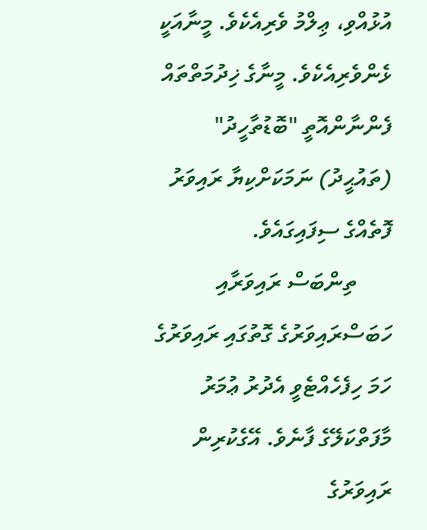އުޅުއްވި، ޢިލްމު ވެރިއެކެވެ. މީނާއަކީ ޅެންވެރިއެކެވެ. މީނާގެ ޚިދުމަތްތައް ފެންނާންއޮތީ "ބޮޑުތާހީދު" (ތައުޙީދު) ނަމަކަށްކިޔާ ރައިވަރު ފޮތެއްގެ ސިފައިގައެވެ.
      ތިންބަސް ރައިވަރާއި ހަބަސްރައިވަރުގެ ގޮތުގައި ރައިވަރުގެ ހަމަ ހިފެހެއްޓެވީ އެދުރު ޢުމަރު މާފަތްކަލޭގެ ފާނެވެ. އޭގެކުރިން ރައިވަރުގެ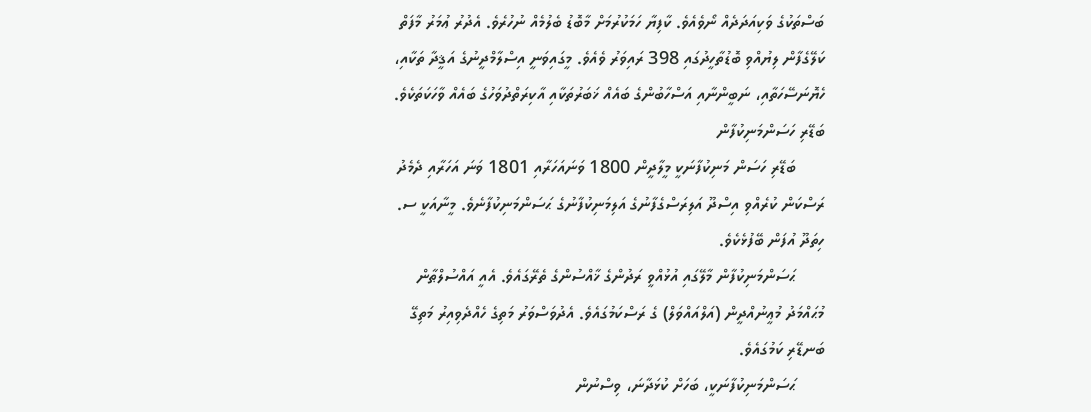ބަސްތަކުގެ ވަކިއަދަދެއް ނޯވެއެވެ. ކާފިޔާ ހަމަކުރުމަށް މާބޮޑު ބެލުމެއް ނުހުރެވެ. އެދުރު ޢުމަރު މާފަތް ކަލޭގެފާން ލިޔުއްވި ބޮޑުތާހީދުގައި 398 ރައިވަރު ވެއެވެ. މީގައިވަނީ އިސްލާމްދީނުގެ އަޤީދާ ތަކާއި، ހެޔޮނަސޭހަތާއި، ނަބީންނާއި އަސްހާބުންގެ ބައެއް ޚަބަރުތަކާއި އާކިރަތްދުވަހުގެ ބައެއް ވާހަކަތަކެވެ.
ބަޑޭރި ހަސަންމަނިކުފާން
      ބަޑޭރި ހަސަން މަނިކުފާނަކީ މީލާދީން 1800 ވަނައަހަރާއި 1801 ވަނަ އަހަރާއި ދެމެދު ރަސްކަން ކުރެއްވި އިސްދޫ އަލިރަސްގެފާނުގެ އަލިމަނިކުފާނުގެ ޙަސަންމަނިކުފާނެވެ. މީނާއަކީ ސ. ހިތަދޫ އުފަން ބޭފުޅެކެވެ.
      ޙަސަންމަނިކުފާން މާލޭގައި އުޅުއްވީ ރަދުންގެ ޚާއްސުންގެ ތެރޭގައެވެ. އެއީ އައްސުލްޠާން މުޙައްމަދު މުޢީނުއްދީން (އަލްއައްވަލް) ގެ ރަސްކަމުގައެވެ. އެދުވަސްވަރު މަތިގެ ހެއްދެވިއިރު މަތިގޭ ބަނޑޭރި ކަމުގައެވެ.
      ޙަސަންމަނިކުފާނަކީ، ބަހަށް ކުޅަދާނަ، ވިސްނުން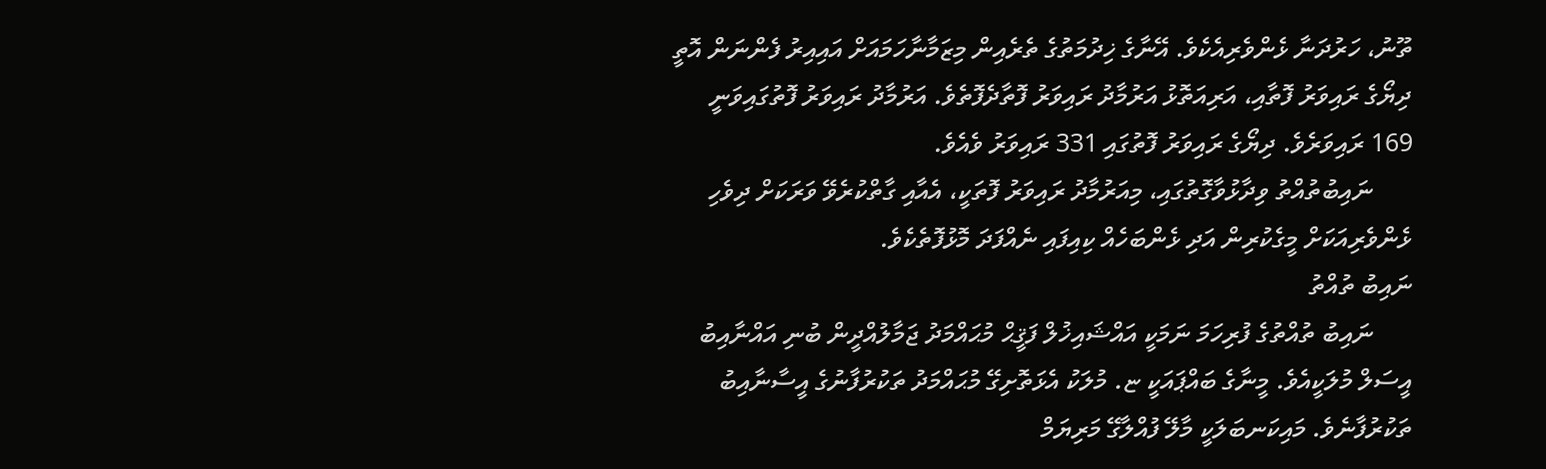ތޫނު، ހަރުދަނާ ޅެންވެރިއެކެވެ. އޭނާގެ ޚިދުމަތުގެ ތެރެއިން މިޒަމާނާހަމައަށް އައިއިރު ފެންނަން އޮތީ ދިޔޯގެ ރައިވަރު ފޮތާއި، އަރިއަތޮޅު އަރުމާދު ރައިވަރު ފޮތާދެފޮތެވެ. އަރުމާދު ރައިވަރު ފޮތުގައިވަނީ 169 ރައިވަރެވެ. ދިޔޯގެ ރައިވަރު ފޮތުގައި 331 ރައިވަރު ވެއެވެ.
      ނައިބުތުއްތު ވިދާޅުވާގޮތުގައި، މިއަރުމާދު ރައިވަރު ފޮތަކީ، އެއާއި ގާތްކުރެވޭ ވަރަކަށް ދިވެހި ޅެންވެރިއަކަށް މީގެކުރިން އަދި ޅެންބަހެއް ކިއިފައި ނެއްފަދަ މޮޅުފޮތެކެވެ.
ނައިބު ތުއްތު
      ނައިބު ތުއްތުގެ ފުރިހަމަ ނަމަކީ އައްޝައިޚުލް ފަޤީޙް މުޙައްމަދު ޖަމާލުއްދީން ބުނި އައްނާއިބު އީސަލް މުލަކީއެވެ. މީނާގެ ބައްޕައަކީ ޏ. މުލަކު އެޅަތޮށިގޭ މުޙައްމަދު ތަކުރުފާނުގެ އީސާނާއިބު ތަކުރުފާނެވެ. މައިކަނބަލަކީ މާލޭ ފުއްލާގޭ މަރިޔަމް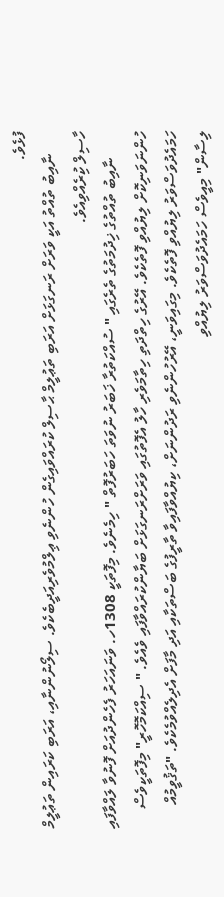ފުޅެވެ.
      ނާއިބު ތުއްތު އަކީ ވަރަށް ރަނގަޅަށް އަރަބި ތަޢުލީމް ޙާސިލް ކުރައްވައިގެން ހުންނެވި ޢިލްމުވެރިއަދީބެކެވެ. ސިލޯނުންނާއި، އަރަބި ކަރައިން ތަޢުލީމް ހާސިލް ކުިރެއްވިއެވެ.
       ނާއިބު ތުއްތުގެ ޚިދުމަތުގެ ތެރެގައި " ސުއްކަތުރާ ޚަބަރު ނުވަތަ ހަބަރުފޮތް " ހިމެނެވެ. މިފޮތަކީ 1308ހ. ވަނައަހަރު ފެހެންދުއަށް ފޮނުވާ ލައްވާފައި ހުންނަވަނިކޮށް ލިޔުއްވި ފޮތެކެވެ. އޭރުގެ ހިތްދަތި ހިތާމަވެރި ހާލު އެފޮތުގައި ވަރަށްރަނގަޅަށް ބަޔާންކުރައްވާފައި ވެއެވެ. " ސިއްކަމޮހޮރީ" މިފޮތަކީވެސް ހަމައެދުވަސްވަރު ލިޔުއްވި ފޮތެކެވެ. މިގައިވަނީ، އޭރުހުންނެވި ރަދުންނަށް، ކިޔުއްވާފައިވާ ތާރީފުގެ ބަސްތަކާއި އަދި މާފަށް އެދިލެއްވުމެކެވެ. "ތަޤުވީމުއް ލިސާން" މިއީވެސް ހަމައެދުވަސްވަރު ލިޔުއްވި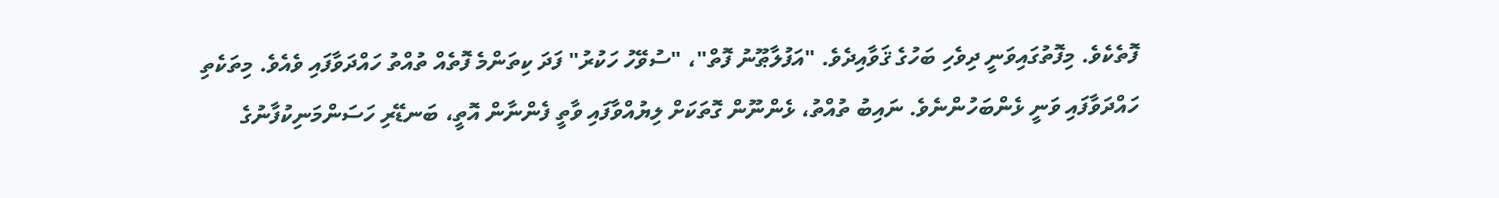ފޮތެކެވެ. މިފޮތުގައިވަނީ ދިވެހި ބަހުގެ ޤަވާއިދެވެ. "އަފުލާޠޫނު ފޮތް"، "ސުވޭހު ހަކުރު" ފަދަ ކިތަންމެ ފޮތެއް ތުއްތު ހައްދަވާފައި ވެއެވެ. މިތަކެތި ހައްދަވާފައި ވަނީ ޅެންބަހުންނެވެ. ނައިބު ތުއްތު، ޅެންނޫން ގޮތަކަށް ލިޔުއްވާފައި ވާތީ ފެންނާން އޮތީ، ބަނޑޭރި ހަސަންމަނިކުފާނުގެ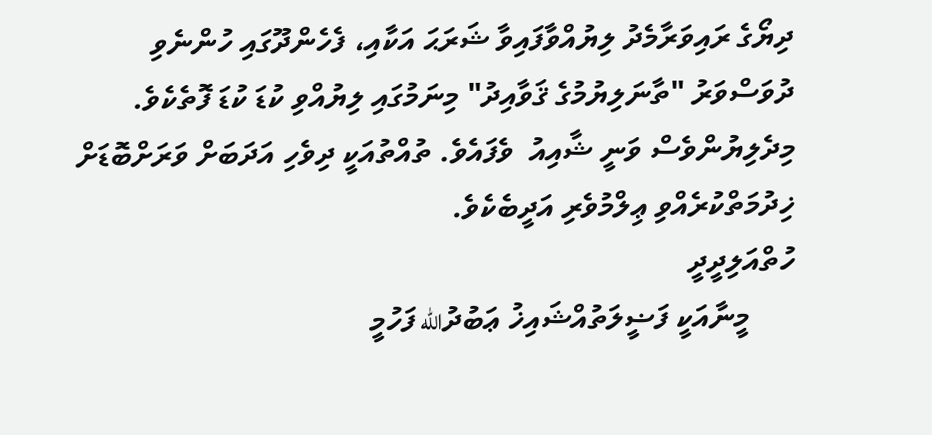ދިޔޯގެ ރައިވަރާމެދު ލިޔުއްވާފައިވާ ޝަރަޙަ އަކާއި، ފެހެންދޫގައި ހުންނެވި ދުވަސްވަރު "ތާނަލިޔުމުގެ ޤަވާއިދު" މިނަމުގައި ލިޔުއްވި ކުޑަ ކުޑަ ފޮތެކެވެ. މިދެލިޔުންވެސް ވަނީ ޝާއިއު  ވެފައެވެ. ތުއްތުއަކީ ދިވެހި އަދަބަށް ވަރަށްބޮޑަށް ޚިދުމަތްކުރެއްވި ޢިލްމުވެރި އަދީބެކެވެ.
ހުތްއަލިދީދީ
      މީނާއަކީ ފަޟީލަތުއްޝައިޚު ޢަބުދުالله ފަހުމީ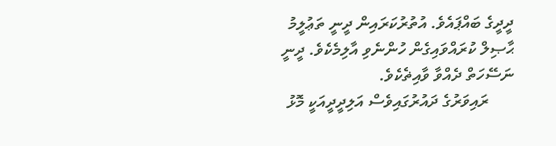ދީދީގެ ބައްޕައެވެ. އުތުރުކަރައިން ދީނީ ތަޢުލީމު ޙާޞިލް ކުރައްވައިގެން ހުންނެވި އާލިމެކެވެ. ދީނީ ނަސޭހަތް ދެއްވާ ވާއިޡެކެވެ.
      ރައިވަރުގެ ދައުރުގައިވެސް އަލިދީދީއަކީ މޮޅު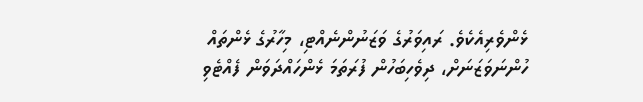ޅެންވެރިއެކެވެ. ރައިވަރުގެ ވަޒަނުންނެއްޓި، މިހާރުގެ ޅެންތައް ހުންނަވަޒަނަށް، ދިވެހިބަހުން ފުރަތަމަ ޅެންހައްދަވަން ފެއްޓެވި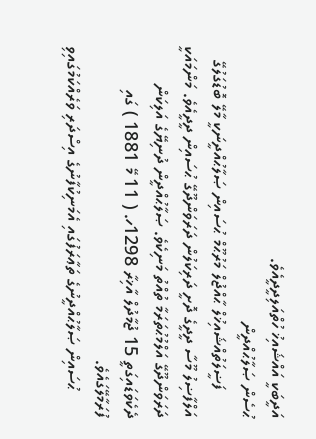އަދީބަކީ އައްޝައިޚު ހުތްއަލިދީދީއެވެ.
ޙުސެން ޞަލާޙުއްދީން
      ފަޟީލަތުއްޝައިޚުލް ޙާއްޖުލް މަރުޙޫމް ޙުސައިން ޞަލާޙުއްދީނަކީ މާލޭ ބޮޑުގަލުގޭ އަލްފާޟިލު މޫސާ ދީދީގެ ދޮށީ ދަރިކަލުން ދަރަވަންދޫގޭ ޙުސައިން ދީދީއެވެ. މަންމައަކީ ދަރަވަންދޫގޭ އަލްމުޙުތަރަމާ ތުއްތު މަނިކެވެ. ޞަލާޙުއްދީން ދުނިޔޭގެ އަލިކަން ދެކެވަޑައިގަތީ 15 ޖުމާދުލް އާޚިރާ 1298ހ. ( 11 މޭ 1881 ) ގައި ފުރަމާލޭގައެވެ.
      ޙުސައިން ޞަލާޙުއްދީނުގެ ތަޢާރަފުގައި އެމަނިކުފާނުގެ އިސްދަރި ވަރެއްކަމުގައިވި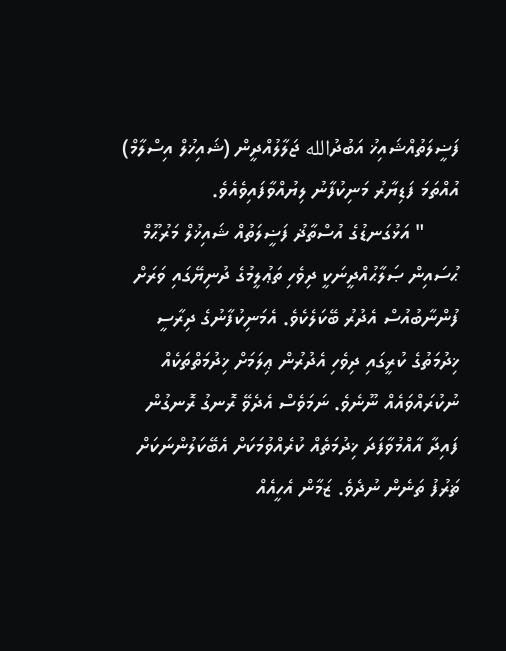ފަޟީލަތުއްޝައިޚު އަބުދުالله ޖަލާލުއްދީން (ޝައިޚުލް އިސްލާމް) އުއްތަމަ ފަޑިޔާރު މަނިކުފާނު ލިޔުއްވާފައިވެއެވެ.
      " އަޅުގަނޑުގެ އުސްތާޛު ފަޟީލަތުއް ޝައިޚުލް މަރުޙޫމް ޙުސައިން ޞަލާޙުއްދީނަކީ ދިވެހި ތަޢުލީމުގެ ދުނިޔޭގައި ވަރަށް ފުންނާބުއުސް އެދުރު ބޭކަލެކެވެ. އެމަނިކުފާނުގެ ދިރާސީ ޚިދުމަތުގެ ކުރީގައި ދިވެހި އެދުރުން ޢިލަމަށް ޚިދުމަތްތަކެއް ނުކުރައްވައެއް ނޫނެވެ. ނަމަވެސް އެދެވޭ ރޮނގު ރޮނގުން ފައިދާ އާއްމުވާފަދަ ޚިދުމަތެއް ކުރެއްވުމަކަށް އެބޭކަލުންނަކަށް ޡަރުފު ތަނެން ނުދެވެ. ޒަމާން އެހީއެއް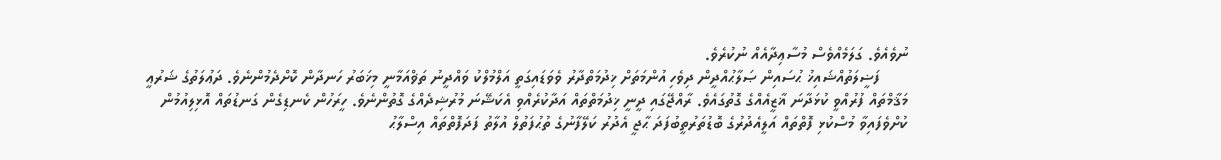ނުވެއެވެ. ގަލަމެއްވެސް މުސާޢިދާއެއް ނުކުރެވެ.
      ފަޟީލަތުއްޝައިޚު ޙުސައިން ޞަލާޙުއްދީން ދިވެހި އުންމަތަށް ޚިދުމަތްދާރު ވެވަޑައިގަތީ އަލްމުލްކު ވައްދީނު ތަޥްއަމާނީ މިޚަބަރު ހަނދާން ކޮށްދެމުންނެވެ. ދަޢުލަތުގެ ޝަރުޢީ މަޤާމްތައް ފުރުއްވީ ކުޅަދާނަ ޣާޒީއެއްގެ ގޮތުގައެވެ. ރާއްޖޭގައި ދީނީ ޚިދުމަތްތައް އަދާކުރެއްވި އެކަޝޭނަ މުރުޝިދެއްގެ ގޮތުންނެވެ. ހީރަހުން ކެނޑިގެން ގަނޑުތައް އޮޅިލިއުމުން ކުށްވެފައިވާ މުސްކުޅި ފޮތްތައް އަލީއެދުރުގެ ބޮޑުތަރުތީބުފަދަ ޙާޖީ އެދުރު ކަލޭފާނުގެ ތުޙުފަތުލް އުލާތު ފަދަފޮތްތައް އިސްލާޙު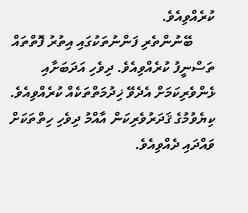ކުރެއްވިއެވެ.
      ބޭނުންތެރި ފަންނުތަކުގައި އިތުރު ފޮތްތައް ތަސްނީފު ކުރެއްވިއެވެ. ދިވެހި އަދަބަށާއި ޅެންވެރިކަމަށް އެދެވޭ ޚިދުމަތްތަކެއް ކުރެއްވިއެވެ. ކިޔެވުމުގެ ޤަދަރުވެރިކަން އާއްމު ދިވެހި ހިތްތަކަށް ވައްދައި ދެއްވިއެވެ.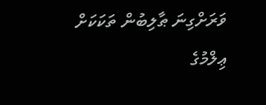ވަރަށްގިނަ ޠާލިބުން ތަކަކަށް ޢިލްމުގެ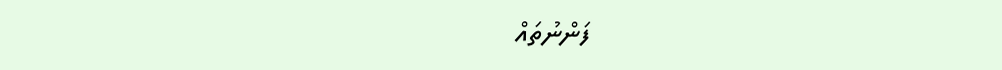ފަންނުތައް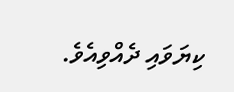ކިޔަވައި ދެއްވިއެވެ.